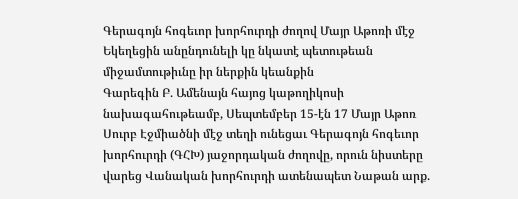Գերագոյն հոգեւոր խորհուրդի ժողով Մայր Աթոռի մէջ
Եկեղեցին անընդունելի կը նկատէ պետութեան միջամտութիւնը իր ներքին կեանքին
Գարեգին Բ. Ամենայն հայոց կաթողիկոսի նախագահութեամբ, Սեպտեմբեր 15-էն 17 Մայր Աթոռ Սուրբ Էջմիածնի մէջ տեղի ունեցաւ Գերագոյն հոգեւոր խորհուրդի (ԳՀԽ) յաջորդական ժողովը, որուն նիստերը վարեց Վանական խորհուրդի ատենապետ Նաթան արք.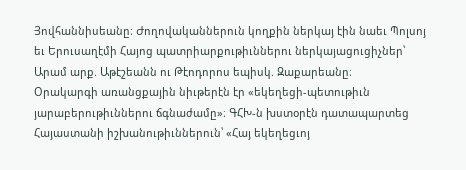Յովհաննիսեանը։ Ժողովականներուն կողքին ներկայ էին նաեւ Պոլսոյ եւ Երուսաղէմի Հայոց պատրիարքութիւններու ներկայացուցիչներ՝ Արամ արք. Աթէշեանն ու Թէոդորոս եպիսկ. Զաքարեանը։
Օրակարգի առանցքային նիւթերէն էր «եկեղեցի-պետութիւն յարաբերութիւններու ճգնաժամը»։ ԳՀԽ-ն խստօրէն դատապարտեց Հայաստանի իշխանութիւններուն՝ «Հայ եկեղեցւոյ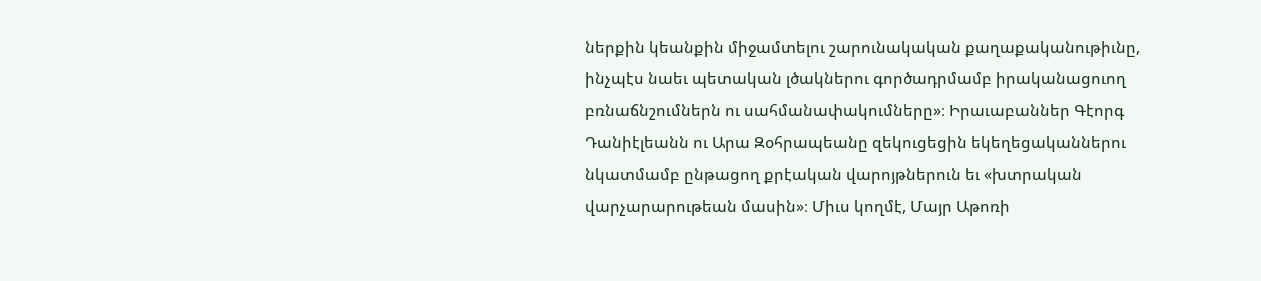ներքին կեանքին միջամտելու շարունակական քաղաքականութիւնը, ինչպէս նաեւ պետական լծակներու գործադրմամբ իրականացուող բռնաճնշումներն ու սահմանափակումները»։ Իրաւաբաններ Գէորգ Դանիէլեանն ու Արա Զօհրապեանը զեկուցեցին եկեղեցականներու նկատմամբ ընթացող քրէական վարոյթներուն եւ «խտրական վարչարարութեան մասին»։ Միւս կողմէ, Մայր Աթոռի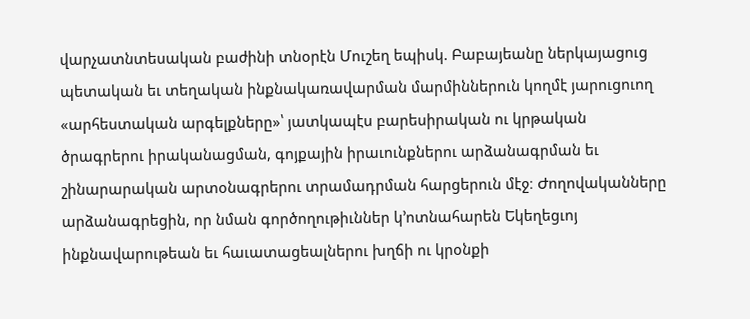վարչատնտեսական բաժինի տնօրէն Մուշեղ եպիսկ. Բաբայեանը ներկայացուց պետական եւ տեղական ինքնակառավարման մարմիններուն կողմէ յարուցուող «արհեստական արգելքները»՝ յատկապէս բարեսիրական ու կրթական ծրագրերու իրականացման, գոյքային իրաւունքներու արձանագրման եւ շինարարական արտօնագրերու տրամադրման հարցերուն մէջ։ Ժողովականները արձանագրեցին, որ նման գործողութիւններ կ՚ոտնահարեն Եկեղեցւոյ ինքնավարութեան եւ հաւատացեալներու խղճի ու կրօնքի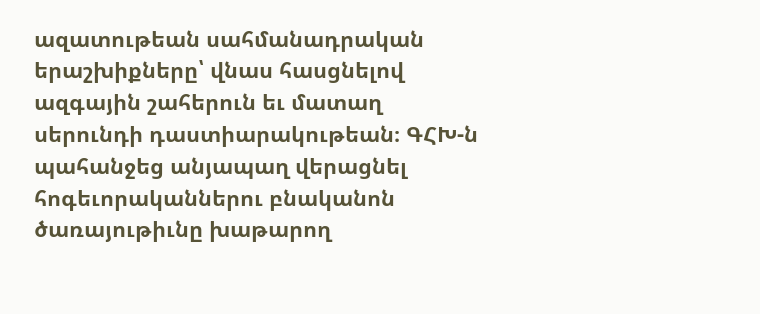ազատութեան սահմանադրական երաշխիքները՝ վնաս հասցնելով ազգային շահերուն եւ մատաղ սերունդի դաստիարակութեան։ ԳՀԽ-ն պահանջեց անյապաղ վերացնել հոգեւորականներու բնականոն ծառայութիւնը խաթարող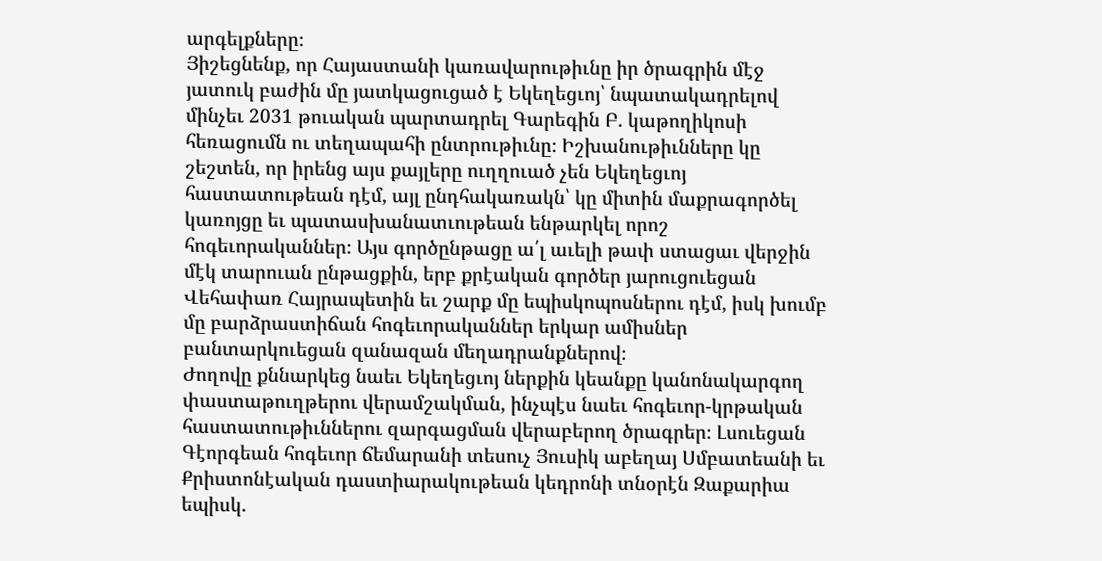արգելքները։
Յիշեցնենք, որ Հայաստանի կառավարութիւնը իր ծրագրին մէջ յատուկ բաժին մը յատկացուցած է Եկեղեցւոյ՝ նպատակադրելով մինչեւ 2031 թուական պարտադրել Գարեգին Բ. կաթողիկոսի հեռացումն ու տեղապահի ընտրութիւնը։ Իշխանութիւնները կը շեշտեն, որ իրենց այս քայլերը ուղղուած չեն Եկեղեցւոյ հաստատութեան դէմ, այլ ընդհակառակն՝ կը միտին մաքրագործել կառոյցը եւ պատասխանատւութեան ենթարկել որոշ հոգեւորականներ։ Այս գործընթացը ա՛լ աւելի թափ ստացաւ վերջին մէկ տարուան ընթացքին, երբ քրէական գործեր յարուցուեցան Վեհափառ Հայրապետին եւ շարք մը եպիսկոպոսներու դէմ, իսկ խումբ մը բարձրաստիճան հոգեւորականներ երկար ամիսներ բանտարկուեցան զանազան մեղադրանքներով։
Ժողովը քննարկեց նաեւ Եկեղեցւոյ ներքին կեանքը կանոնակարգող փաստաթուղթերու վերամշակման, ինչպէս նաեւ հոգեւոր-կրթական հաստատութիւններու զարգացման վերաբերող ծրագրեր։ Լսուեցան Գէորգեան հոգեւոր ճեմարանի տեսուչ Յուսիկ աբեղայ Սմբատեանի եւ Քրիստոնէական դաստիարակութեան կեդրոնի տնօրէն Զաքարիա եպիսկ.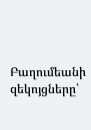Բաղումեանի զեկոյցները՝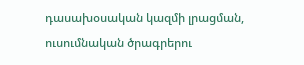դասախօսական կազմի լրացման, ուսումնական ծրագրերու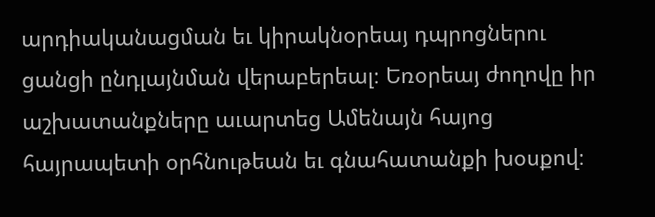արդիականացման եւ կիրակնօրեայ դպրոցներու ցանցի ընդլայնման վերաբերեալ։ Եռօրեայ ժողովը իր աշխատանքները աւարտեց Ամենայն հայոց հայրապետի օրհնութեան եւ գնահատանքի խօսքով։